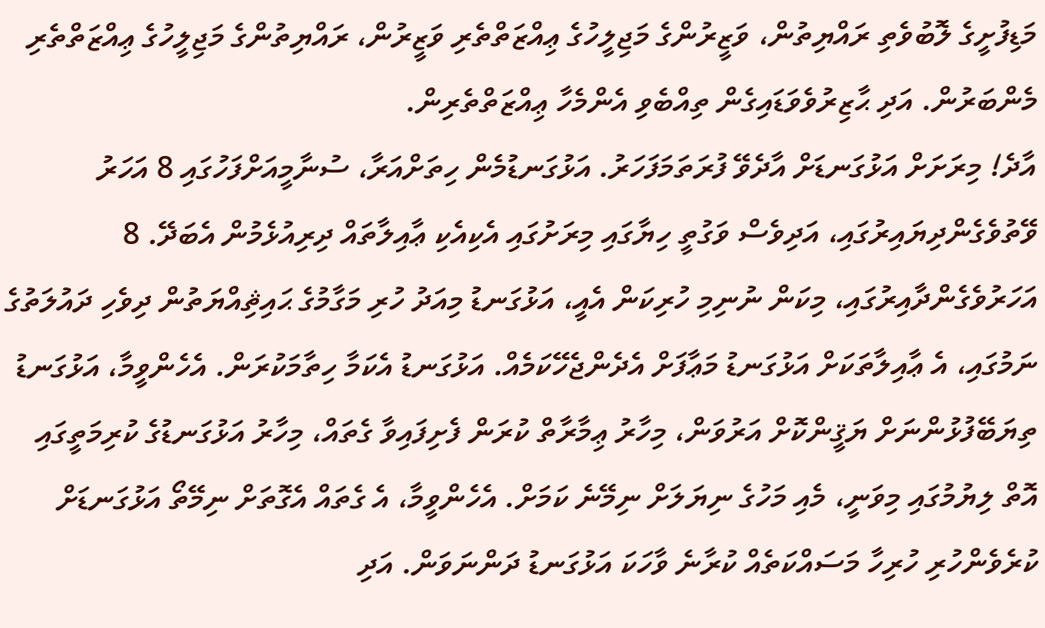މަޑިފުށީގެ ލޮބުވެތި ރައްޔިތުން، ވަޒީރުންގެ މަޖިލީހުގެ ޢިއްޒަތްތެރި ވަޒީރުން، ރައްޔިތުންގެ މަޖިލީހުގެ ޢިއްޒަތްތެރި މެންބަރުން. އަދި ޙާޒިރުވެވަޑައިގެން ތިއްބެވި އެންމެހާ ޢިއްޒަތްތެރިން.
އާދެ! މިރަށަށް އަޅުގަނޑަށް އާދެވޭ ފުރަތަމަފަހަރު. އަޅުގަނޑުމެން ހިތަށްއަރާ، ސުނާމީއަށްފަހުގައި 8 އަހަރު ވޭތުވެގެންދިޔައިރުގައި، އަދިވެސް ވަގުތީ ހިޔާގައި މިރަށުގައި އެކިއެކި ޢާއިލާތައް ދިރިއުޅެމުން އެބަދޭ. 8 އަހަރުވެގެންދާއިރުގައި، މިކަން ނުނިމި ހުރިކަން އެއީ، އަޅުގަނޑު މިއަދު ހުރި މަގާމުގެ ޙައިޘިއްޔަތުން ދިވެހި ދައުލަތުގެ ނަމުގައި، އެ ޢާއިލާތަކަށް އަޅުގަނޑު މަޢާފަށް އެދެންޖެހޭކަމެއް. އަޅުގަނޑު އެކަމާ ހިތާމަކުރަން. އެހެންވީމާ، އަޅުގަނޑު ތިޔަބޭފުޅުންނަށް ޔަޤީންކޮށް އަރުވަން، މިހާރު ޢިމާރާތް ކުރަން ފެށިފައިވާ ގެތައް، މިހާރު އަޅުގަނޑުގެ ކުރިމަތީގައި އޮތް ލިޔުމުގައި މިވަނީ، މެއި މަހުގެ ނިޔަލަށް ނިމޭނެ ކަމަށް. އެހެންވީމާ، އެ ގެތައް އެގޮތަށް ނިމޭތޯ އަޅުގަނޑަށް ކުރެވެންހުރި ހުރިހާ މަސައްކަތެއް ކުރާނެ ވާހަކަ އަޅުގަނޑު ދަންނަވަން. އަދި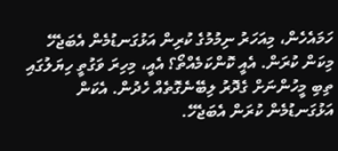ހަމައެހެން، މިއަހަރު ނިމުމުގެ ކުރިން އަޅުގަނޑުމެން އެބަޖެހޭ މިކަން ކުރަން. އެއީ ކޮންކަމެއްތޯ؟ އެއީ، މިހިރަ ވަގުތީ ހިޔަލުގައި ތިބި މީހުންނަށް ގެދޮރު ލިބޭނެގޮތެއް ހެދުން. އެކަން އަޅުގަނޑުމެން ކުރަން އެބަޖެހޭ.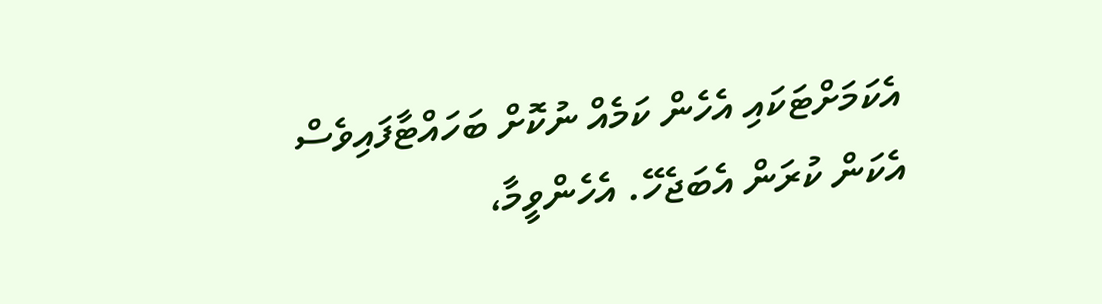އެކަމަށްޓަކައި އެހެން ކަމެއް ނުކޮށް ބަހައްޓާފައިވެސް އެކަން ކުރަން އެބަޖެހޭ. އެހެންވީމާ،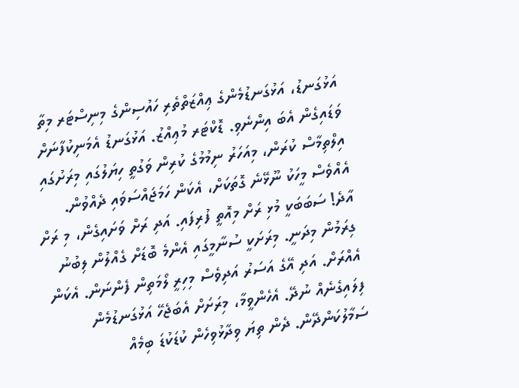އަޅުގަނޑު، އަޅުގަނޑުމެންގެ ޢިއްޒަތްތެރި ހައުސިންގެ މިނިސްޓަރ މިތާ ވަޑައިގެން އެބަ އިންނެވި. ޑޮކްޓަރ މުޢިއްޒު. އަޅުގަނޑު އެމަނިކުފާނަށް އިލްތިމާސް ކުރަން، މިއަހަރު ނިމުމުގެ ކުރިން ވަގުތީ ހިޔަލުގައި މިރަށުގައި އެއްވެސް މީހަކު ނޫޅޭނެ ގޮތަކަށް، އެކަން ހަމަޖައްސަވައި ދެއްވުން.
އާދެ! ސަބަބަކީ މުޅި ރަށް މިއޮތީ ފުރިފައި. އަދި ރަށް ވަށައިގެން، މި ރަށް ގިރަމުން މިދަނީ. މިރަށަކީ ސުނާމީގައި އެންމެ ބޮޑަށް ގެއްލުން ލިބުނު އެއްރަށް. އަދި އޭގެ އަސަރު އަދިވެސް މިހިރީ ލޯމަތިން ފެންނަން. އެކަން ފިލައިގެނެއް ނުދޭ. އެހެންވީމާ، މިރަށަށް އެބަޖެހޭ އަޅުގަނޑުމެން ސަމާލުކަންދޭން. ދެން ތިޔަ ވިދާޅުވިހެން ކުޑަކުޑަ ބިމެއް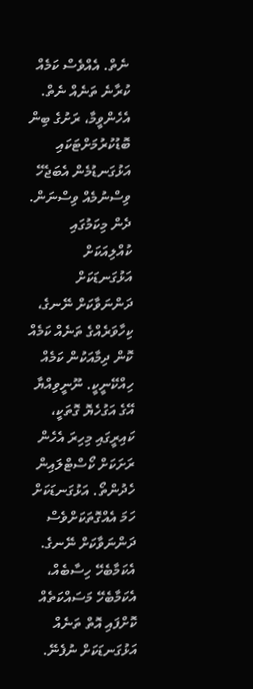ނެތް. އެއްވެސް ކަމެއް ކުރާނެ ތަނެއް ނެތް. އެހެންވީމާ، ރަށުގެ ބިން ބޮޑުކުރުމަށްޓަކައި އަޅުގަނޑުމެން އެބަޖެހޭ ވިސްނުމެއް ވިސްނަން. ދެން މިކަމުގައި ކުއްލިއަކަށް އަޅުގަނޑަކަށް ދަންނަވާކަށް ނޭނގެ، ކިހާވަރެއްގެ ތަނެއް ކަމެއް ކޮން ދިމާއަކުން ކަމެއް ހިއްކޭނީކީ. ނޫނީވިއްޔާ އޭގެ އަގުހެޔޮ ގޮތަކީ، ކައިރީގައި މިހިރަ އެހެން ރަށަކަށް ކޯސްޓްލައިން ހެދުންތޯ. އަޅުގަނޑަކަށް ހަމަ އެއްގޮތަކަށްވެސް ދަންނަވާކަށް ނޭނގެ. އެކަމާބެހޭ ހިސާބެއް، އެކަމާބެހޭ މަސައްކަތެއް ކޮށްފައި އޮތް ތަނެއް އަޅުގަނޑަކަށް ނުފެނޭ.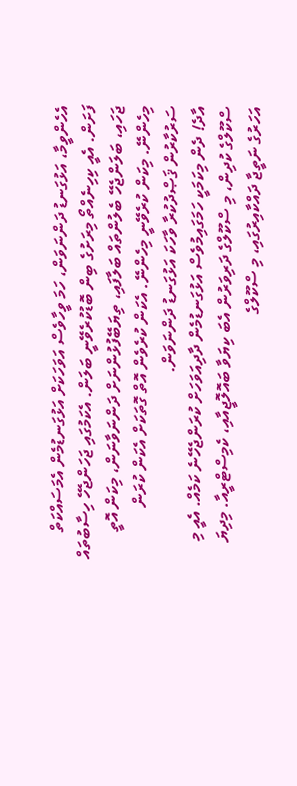އެހެންވީމާ، އަޅުގަނޑު ދަންނަވަން، ހަމަ ވީހާވެސް އަވަހަކަށް އަޅުގަނޑުމެން އެމަސައްކަތް ފަށަން. އެއީ ކިހިނެއްތޯ މިރަށުގެ ބިން ބޮޑުކުރެވޭނީ ބަލަން. އެކަމުގައި ޖަހަންޖެހޭ ހިސާބުތައް ޖަހައި، ބަލަންޖެހޭ ބެލުންތައް ބަލާފައި، ތިޔަބޭފުޅުންނަށް ދަންނަވާނަން، މިކަން އޮތީ މިހެންނޭ. މިކަން ކުރެވޭނީ މިހެންނޭ. އެކަން ކުރެވެން އޮތް ގޮތަކަށް އެކަން ކުރަން ސަރުކާރުން ޤަޞްދުކުރާ ވާހަކަ އަޅުގަނޑު ދަންނަވަން.
އާދެ! ދެން މިކަމަކީ ހަމަގައިމުވެސް އަޅުގަނޑުމެން ދާދިއަވަހަށް ކުރަންޖެހޭނެ ކަމެއް. އެއީ މި ސްކޫލްގެ ކުދިން، މި ސްކޫލްގެ ދަރިވަރުން އެބަ ކިޔަވާ ބައޮލޮޖީއާއި، ކެމިސްޓްރީއާ. މިދިޔަ އަހަރުގެ ނަތީޖާ ދައްކާއިރުގައި، މި ސްކޫލްގެ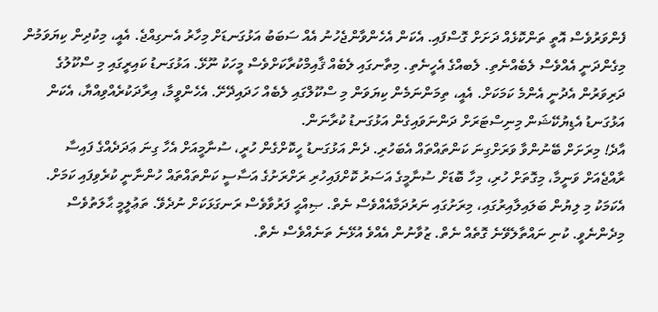ފެންވަރުވެސް އޮތީ ތަންކޮޅެއް ދަށަށް ގޮސްފައި. އެކަން އެހެންވާންޖެހުނު އެއް ސަބަބު އަޅުގަނޑަށް މިހާރު އެނގިއްޖެ. އެއީ، މިކުދިން ކިޔަވަމުން މިގެންދަނީ އެއްވެސް ލެބެއްނެތި. ލެބއްގެ އެހީނެތި. މިތާނގައި ލެބެއް ޤާއިމްކުރާކަށްވެސް މީހަކު ނޫޅޭ. އަޅުގަނޑު ކައިރީގައި މި ސްކޫލުގެ ދަރިވަރުން އެދުނީ އެންމެ ކަމަކަށް. އެއީ، ތިމަންނަމެން ކިޔަވަން މި ސްކޫލްގައި ލެބެއް ހަދައިދޭށޭ. އެހެންވީމާ، އިރާދަކުރެއްވިއްޔާ، އެކަން އަޅުގަނޑު އެޑިޔުކޭޝަން މިނިސްޓަރަށް ދަންނަވައިގެން އަޅުގަނޑު ކުރާނަން.
އާދެ! މިރަށަށް ބޭނުންވާ ވަރަށްގިނަ ކަންތައްތައް އެބަހުރި. ދެން އަޅުގަނޑު ހީކޮށްގެން ހުރީ، ސުނާމީއަށް އެހާ ގިނަ ޢަދަދެއްގެ ފައިސާ ރާއްޖެއަށް ވަނީމާ، މިގޮތަށް ހުރި، މިހާ ބޮޑަށް ސުނާމީގެ އަސަރު ކޮށްފައިހުރި ރަށްރަށުގެ އަސާސީ ކަންތައްތައް ހުންނާނީ ކުރެވިފައި ކަމަށް. އެކަމަކު މި ލިޔުން ބަލައިލާއިރުގައި، މިރަށުގައި ނަރުދަމާއެއްވެސް ނެތް. ޞިއްޙީ ފަރުވާވެސް ރަނގަޅަކަށް ނުދެވޭ. ތަޢުލީމީ ޙާލަތުވެސް މިދެންނެވީ. ކުނި ނައްތާލެވޭނެ ގޮތެއް ނެތް. ޒުވާނުން އެއްވެ އުޅޭނެ ތަނެއްވެސް ނެތް.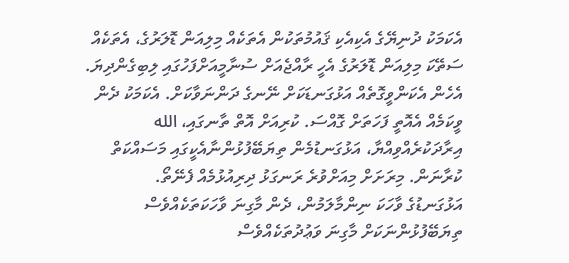އެކަމަކު ދުނިޔޭގެ އެކިއެކި ޤައުމުތަކުން އެތަކެއް މިލިއަން ޑޮލަރުގެ، އެތަކެއް ސަތޭކަ މިލިއަން ޑޮލަރުގެ އެހީ ރާއްޖެއަށް ސުނާމީއަށްފަހުގައި ލިބިގެންދިޔަ. އެހެން އެކަންވީގޮތެއް އަޅުގަނޑަކަށް ނޭނގެ ދަންނަވާކަށް. އެކަމަކު ދެން ވީކަމެއް އެއޮތީ ފަހަތަށް ގޮއްސަ. ކުރިއަށް އޮތް ތާނގައި، الله އިރާދަކުރެއްވިއްޔާ، އަޅުގަނޑުމެން ތިޔަބޭފުޅުންނާއެކީގައި މަސައްކަތް ކުރާނަން. މިރަށަށް މިއަށްވުރެ ރަނގަޅު ދިރިއުޅުމެއް ފެނޭތޯ.
އަޅުގަނޑުގެ ވާހަކަ ނިންމާލަމުން، ދެން މާގިނަ ވާހަކަތަކެއްވެސް ތިޔަބޭފުޅުންނަކަށް މާގިނަ ވަޢުދުތަކެއްވެސް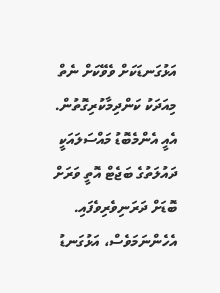އަޅުގަނޑަކަށް ވެވޭކަށް ނެތް މިއަދަކު ކަންދިމާކުރިގޮތުން. އެއީ އެންމެބޮޑު މައްސަލައަކީ ދައުލަތުގެ ބަޖެޓް އޮތީ ވަރަށް ބޮޑަށް ދަރަނިވެރިވެފައި. އެހެންނަމަވެސް، އަޅުގަނޑު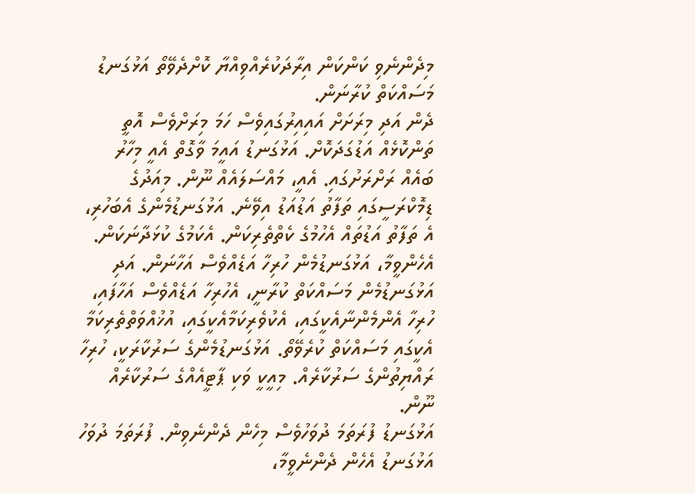މިދެންނެވި ކަންކަން އިރާދަކުރެއްވިއްޔާ ކޮށްދެވޭތޯ އަޅުގަނޑު މަސައްކަތް ކުރާނަން.
ދެން އަދި މިރަށަށް އައިއިރުގައިވެސް ހަމަ މިރަށްވެސް އޮތީ ތަންކޮޅެއް އަޑުގަދަކޮށް. އަޅުގަނޑު އައީމަ ވާގޮތް އެއީ މިހާރު ބައެއް ރަށްރަށުގައި. އެއީ، މައްސަލައެއް ނޫން. މިއަދުގެ ޑިމޮކްރަސީގައި ތަފާތު އަޑުއަޑު އިވޭނެ. އަޅުގަނޑުމެންގެ އެބަހުރި، އެ ތަފާތު އަޑުތައް އެހުމުގެ ކެތްތެރިކަން. އެކަމުގެ ކުޅަދާނަކަން. އެހެންވީމާ، އަޅުގަނޑުމެން ހުރިހާ އަޑެއްވެސް އަހާނަން. އަދި އަޅުގަނޑުމެން މަސައްކަތް ކުރާނީ، އެހުރިހާ އަޑެއްވެސް އަހާފައި، ހުރިހާ އެންމެންނާއެކީގައި، އެކުވެރިކަމާއެކީގައި، އުޚުއްވަތްތެރިކަމާ އެކީގައި މަސައްކަތް ކުރެވޭތޯ. އަޅުގަނޑުމެންގެ ސަރުކާރަކީ، ހުރިހާ ރައްޔިތުންގެ ސަރުކާރެއް. މިއީކީ ވަކި ޕާޓީއެއްގެ ސަރުކާރެއް ނޫން.
އަޅުގަނޑު ފުރަތަމަ ދުވަހުވެސް މިހެން ދެންނެވިން. ފުރަތަމަ ދުވަހު އަޅުގަނޑު އެހެން ދެންނެވީމާ،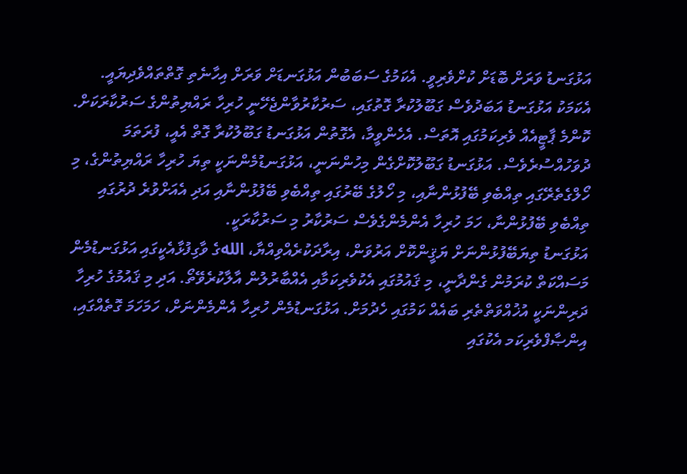އަޅުގަނޑު ވަރަށް ބޮޑަށް ކުށްވެރިވީ. އެކަމުގެ ސަބަބުން އަޅުގަނޑަށް ވަރަށް އިހާނެތި ގޮތްތައްވެދިޔައީ. އެކަމަކު އަޅުގަނޑު އަބަދުވެސް ގަބޫލުކުރާ ގޮތުގައި، ސަރުކާރުވާންޖެހޭނީ ހުރިހާ ރައްޔިތުންގެ ސަރުކާރަކަށް. ކޮންމެ ޕާޓީއެއް ވެރިކަމުގައި އޮތަސް. އެހެންވީމާ، އެގޮތުން އަޅުގަނޑު ގަބޫލުކުރާ ގޮތް އެއީ، ފުރަތަމަ ދުވަހުއްސުރެވެސް. އަޅުގަނޑު ގަބޫލުކޮށްގެން މިހުންނަނީ، އަޅުގަނޑުމެންނަކީ ތިޔަ ހުރިހާ ރައްޔިތުންގެ، މި ހޯލްގެތެރޭގައި ތިއްބެވި ބޭފުޅުންނާއި، މި ހޯލުގެ ބޭރުގައި ތިއްބެވި ބޭފުޅުންނާއި އަދި އެއަށްވުރެ ދުރުގައި ތިއްބެވި ބޭފުޅުންނާ، ހަމަ ހުރިހާ އެންމެންގެވެސް ސަރުކާރު މި ސަރުކާރަކީ.
އަޅުގަނޑު ތިޔަބޭފުޅުންނަށް ޔަޤީންކޮށް އަރުވަން، އިރާދަކުރެއްވިއްޔާ، اللهގެ ވާގިފުޅާއެކީގައި އަޅުގަނޑުމެން މަސައްކަތް ކުރަމުން ގެންދާނީ، މި ޤައުމުގައި އެކުވެރިކަމާއި އެއްބާރުލުން އާލާކުރެވޭތޯ. އަދި މި ޤައުމުގެ ހުރިހާ ދަރިންނަކީ އުޚުއްވަތްތެރި ބައެއް ކަމުގައި ހެދުމަށް. އަޅުގަނޑުމެން ހުރިހާ އެންމެންނަށް، ހަމަހަމަ ގޮތެއްގައި، އިންޞާފްވެރިކަމ އެކުގައި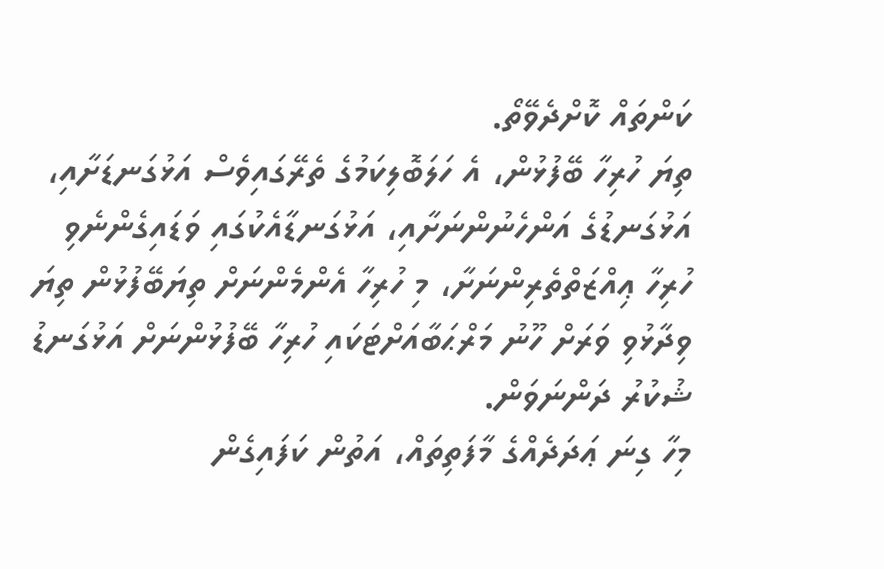ކަންތައް ކޮށްދެވޭތޯ.
ތިޔަ ހުރިހާ ބޭފުޅުން، އެ ހަލަބޮލިކަމުގެ ތެރޭގައިވެސް އަޅުގަނޑަށާއި، އަޅުގަނޑުގެ އަންހެނުންނަށާއި، އަޅުގަނޑާއެކުގައި ވަޑައިގެންނެވި ހުރިހާ ޢިއްޒަތްތެރިންނަށާ، މި ހުރިހާ އެންމެންނަށް ތިޔަބޭފުޅުން ތިޔަ ވިދާޅުވި ވަރަށް ހޫނު މަރްޙަބާއަށްޓަކައި ހުރިހާ ބޭފުޅުންނަށް އަޅުގަނޑު ޝުކުރު ދަންނަވަން.
މިހާ ގިނަ ޢަދަދެއްގެ މާފަތިތައް، އަތުން ކަފައިގެން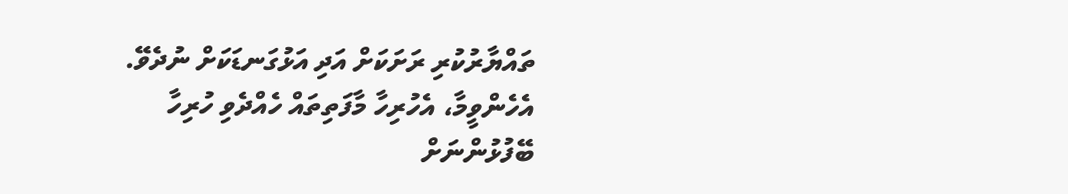ތައްޔާރުކުރި ރަށަކަށް އަދި އަޅުގަނޑަކަށް ނުދެވޭ. އެހެންވީމާ، އެހުރިހާ މާފަތިތައް ހެއްދެވި ހުރިހާ ބޭފުޅުންނަށް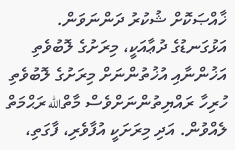ޚާއްޞަކޮށް ޝުކުރު ދަންނަވަން.
އަޅުގަނޑުގެ ދުޢާއަކީ، މިރަށުގެ ލޮބުވެތި އަޚުންނާއި އުޚުތުންނަށް މިރަށުގެ ލޮބުވެތި ހުރިހާ ރައްޔިތުންނަށްވެސް މާތްالله ރަޙްމަތް ލެއްވުން. އަދި މިރަށަކީ އުފާވެރި، ފާގަތި،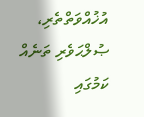އުޚުއްވަތްތެރި، ޞުލްޙަވެރި ތަނެއް ކަމުގައި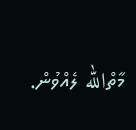މާތްالله ލެއްވުން.